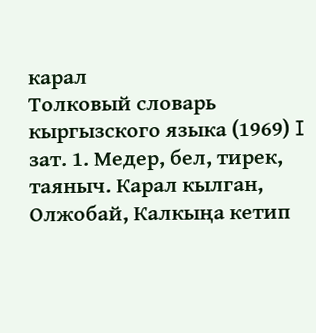карал
Толковый словарь кыргызского языка (1969) I зат. 1. Медер, бел, тирек, таяныч. Карал кылган, Олжобай, Калкыңа кетип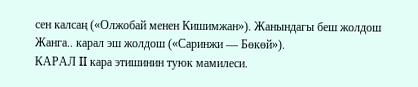сен калсаң («Олжобай менен Кишимжан»). Жанындагы беш жолдош Жанга.. карал эш жолдош («Саринжи — Бөкөй»).
КАРАЛ II кара этишинин туюк мамилеси.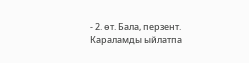- 2. өт. Бала, перзент. Караламды ыйлатпа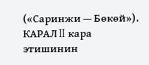(«Саринжи — Бөкөй»).
КАРАЛ II кара этишинин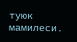туюк мамилеси.